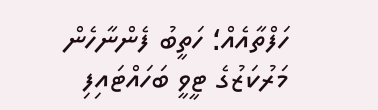ހަފްތާއެއް؛ ހަތީބު ފެންނާހެން މަރުކަޒުގެ ޓީވީ ބަހައްޓައިފި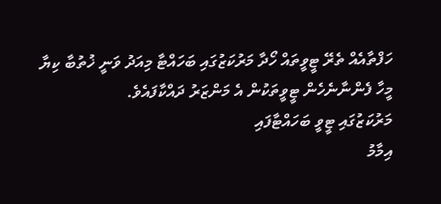ހަފްތާއެއް ތެރޭ ޓީވީތައް ހޯދާ މަރުކަޒުގައި ބަހައްޓާ މިއަދު ވަނީ ޚުތުބާ ކިޔާ މީހާ ފެންނާނެހެން ޓީވީތަކުން އެ މަންޒަރު ދައްކާފައެވެ.
މަރުކަޒުގައި ޓީވީ ބަހައްޓާފައި
އިމާމު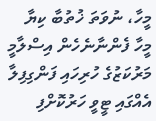މީހާ، ނުވަތަ ޚުތުބާ ކިޔާ މީހާ ފެންނާނެހެން އިސްލާމީ މަރުކަޒުގެ ހުރިހައި ފަންގިފިލާ އެއްގައި ޓީވީ ހަރުކޮށްފި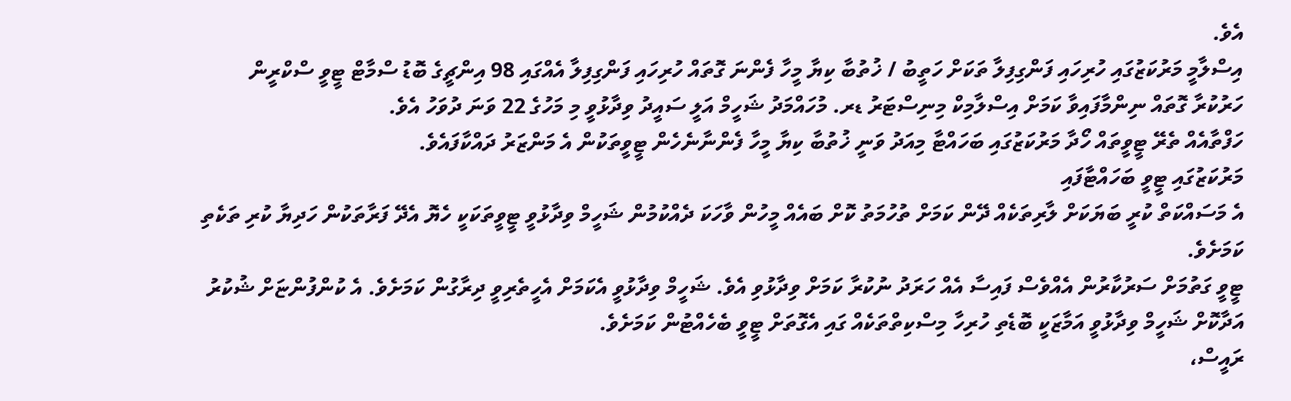އެވެ.
އިސްލާމީ މަރުކަޒުގައި ހުރިހައި ފަންގިފިލާ ތަކަށް ހަތީބު / ޚުތުބާ ކިޔާ މީހާ ފެންނަ ގޮތައް ހުރިހައި ފަންގިފިލާ އެއްގައި 98 އިންޗީގެ ބޮޑު ސްމާޓް ޓީވީ ސްކްރީން ހަރުކުރާ ގޮތައް ނިންމާފައިވާ ކަމަށް އިސްލާމިކް މިނިސްޓަރު ޑރ. މުހައްމަދު ޝަހީމް އަލީ ސައީދު ވިދާޅުވީ މި މަހުގެ 22 ވަނަ ދުވަހު އެވެ.
ހަފްތާއެއް ތެރޭ ޓީވީތައް ހޯދާ މަރުކަޒުގައި ބަހައްޓާ މިއަދު ވަނީ ޚުތުބާ ކިޔާ މީހާ ފެންނާނެހެން ޓީވީތަކުން އެ މަންޒަރު ދައްކާފައެވެ.
މަރުކަޒުގައި ޓީވީ ބަހައްޓާފައި
އެ މަސައްކަތް ކުރީ ބަޔަކަށް ލާރިތަކެއް ދޭން ކަމަށް ތުހުމަތު ކޮށް ބައެއް މީހުން ވާހަކަ ދެއްކުމުން ޝަހީމް ވިދާޅުވީ ޓީވީތަކަކީ ހެޔޮ އެދޭ ފަރާތަކުން ހަދިޔާ ކުރި ތަކެތި ކަމަށެވެ.
ޓީވީ ގަތުމަށް ސަރުކާރުން އެއްވެސް ފައިސާ އެއް ހަރަދު ނުކުރާ ކަމަށް ވިދާޅުވި އެވެ. ޝަހީމް ވިދާޅުވީ އެކަމަށް އެހީތެރިވީ ދިރާގުން ކަމަށެވެ. އެ ކުންފުންޏަށް ޝުކުރު އަދާކޮށް ޝަހީމް ވިދާޅުވީ އަމާޒަކީ ބޮޑެތި ހުރިހާ މިސްކިތްތަކެއް ގައި އެގޮތަށް ޓީވީ ބެހެއްޓުން ކަމަށެވެ.
ރައީސް،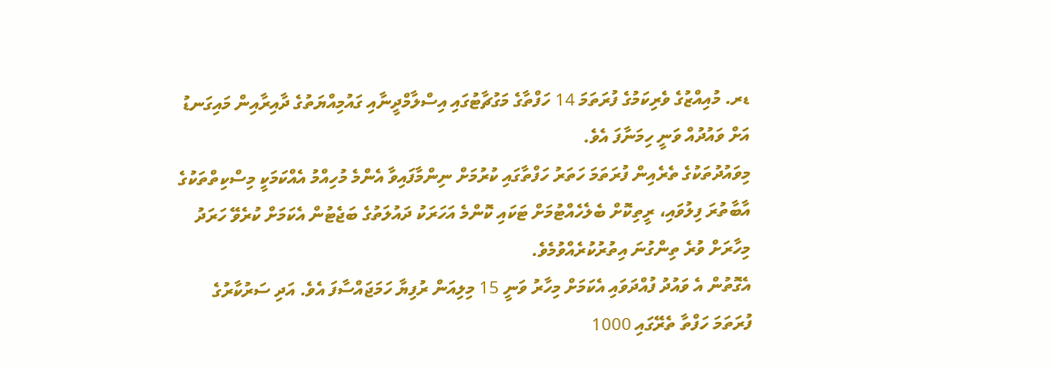ޑރ. މުއިއްޒުގެ ވެރިކަމުގެ ފުރަތަމަ 14 ހަފްތާގެ މަގުޗާޓުގައި އިސްލާމްދީނާއި ގައުމިއްޔަތުގެ ދާއިރާއިން މައިގަނޑު އަށް ވައުދުއް ވަނީ ހިމަނާފަ އެވެ.
މިވައުދުތަކުގެ ތެރެއިން ފުރަތަމަ ހަތަރު ހަފްތާގައި ކުރުމަށް ނިންމާފައިވާ އެންމެ މުހިއްމު އެއްކަމަކީ މިސްކިތްތަކުގެ އާބާތުރަ ފިލުވައި، ރީތިކޮށް ބެލެހެއްޓުމަށް ޓަކައި ކޮންމެ އަހަރަކު ދައުލަތުގެ ބަޖެޓުން އެކަމަށް ކުރެވޭ ހަރަދު މިހާރަށް ވުރެ ތިންގުނަ އިތުރުކުރެއްވުމެވެ.
އެގޮތުން އެ ވައުދު ފުއްދަވައި އެކަމަށް މިހާރު ވަނީ 15 މިލިއަން ރުފިޔާ ހަމަޖައްސާފަ އެވެ. އަދި ސަރުކާރުގެ ފުރަތަމަ ހަފްތާ ތެރޭގައި 1000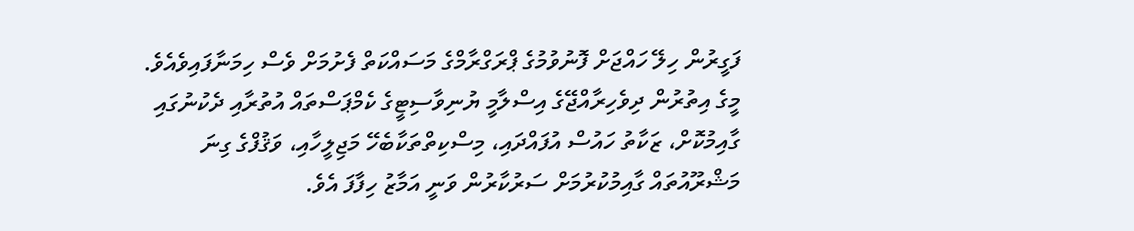ފަގީރުން ހިލޭ ހައްޖަށް ފޮނުވުމުގެ ޕްރަގްރާމްގެ މަސައްކަތް ފެށުމަށް ވެސް ހިމަނާފައިވެއެވެ.
މީގެ އިތުރުން ދިވެހިރާއްޖޭގެ އިސްލާމީ ޔުނިވާސިޓީގެ ކެމްޕަސްތައް އުތުރާއި ދެކުނުގައި ގާއިމުކޮށް، ޒަކާތު ހައުސް އުފައްދައި، މިސްކިތްތަކާބެހޭ މަޖިލީހާއި، ވަޤުފްގެ ގިނަ މަޝްރޫއުތައް ގާއިމުކުރުމަށް ސަރުކާރުން ވަނީ އަމާޒު ހިފާފަ އެވެ.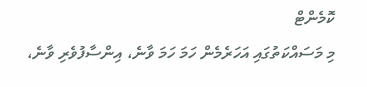ކޮމެންޓް
މި މަސައްކަތުގައި އަހަރެމެން ހަމަ ހަމަ ވާނެ، އިންސާފުވެރި ވާނެ،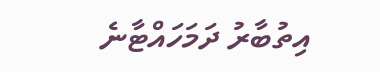އިތުބާރު ދަމަހައްޓާނެ